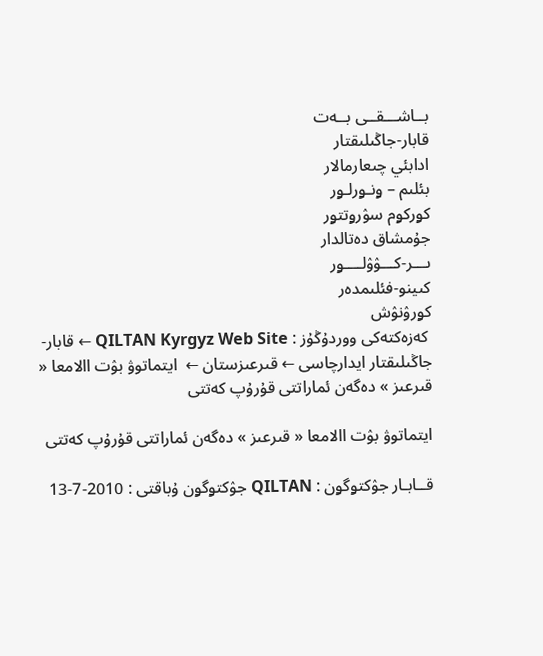بــاشـــقــى بــەت
قابار-جاڭىلىقتار
ادابئي چىعارمالار
بئلىم – ۅنـۅرلـۅر
كۅركۅم سۉرۅتتۅر
جۇمشاق دەتالدار
ىـــر-كـــۉۉلــــۅر
كىينو-فئلىمدەر
كۅرۉنۉش
 كەزەكتەكى ووردۇڭۇز : QILTAN Kyrgyz Web Site ← قابار-جاڭىلىقتار ايدارچاسى ← قىرعىزستان ←  ايتماتوۋ بۉت االامعا « قىرعىز » دەگەن ئماراتتى قۇرۇپ كەتتى

ايتماتوۋ بۉت االامعا « قىرعىز » دەگەن ئماراتتى قۇرۇپ كەتتى

قــابـار جۉكتۅگۅن : QILTAN جۉكتۅگۅن ۇباقتى : 2010-7-13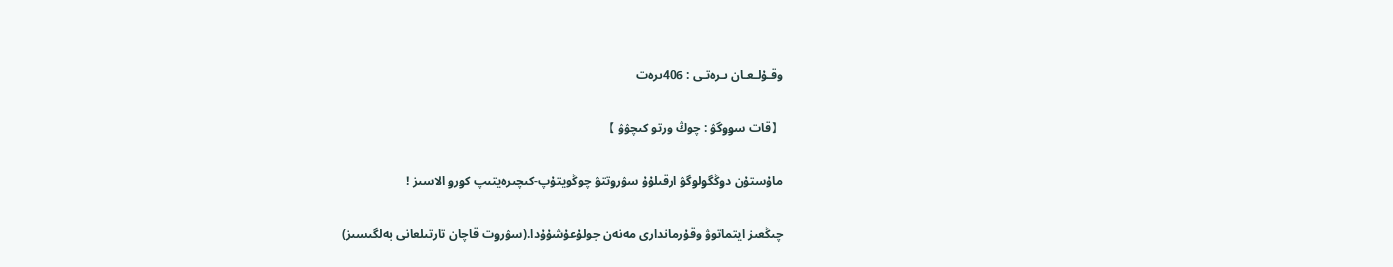وقـۇلـعـان ىـرەتـى : 406ىرەت

【قات سۅۅگۉ : چوڭ ورتو كىچۉۉ 】

ماۇستۇن دۅڭگۅلۅگۉ ارقىلۇۇ سۉرۅتتۉ چوڭويتۇپ-كىچىرەيتىپ كۅرۅ الاسىز !

چىڭعىز ايتماتوۋ وقۇرماندارى مەنەن جولۇعۇشۇۇدا.(سۉرۅت قاچان تارتىلعانى بەلگىسىز)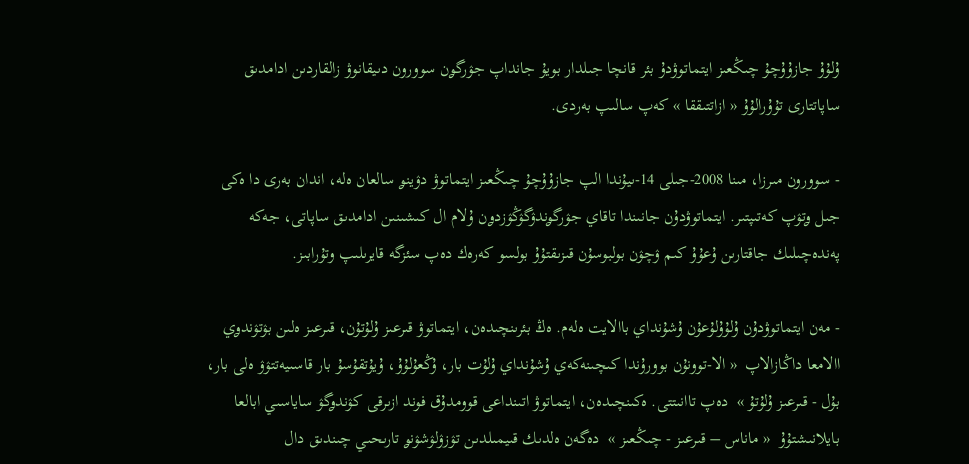ۇلۇۇ جازۇۇچۇ چىڭعىز ايتماتوۋدۇ بئر قانچا جىلدار بويۇ جانداپ جۉرگۅن سوورون دىيقانوۋ زالقاردىن ادامدىق ساپاتتارى تۇۇرالۇۇ « ازاتتىققا » كەپ سالىپ بەردى.

- سوورون مىرزا، مىنا 2008-جىلى 14-ىيۇندا الپ جازۇۇچۇ چىڭعىز ايتماتوۋ دۉينۅ سالعان ەلە، اندان بەرى دا ەكى جىل ۅتۉپ كەتىپتىر. ايتماتوۋدۇن جانىندا تاقاي جۉرگۅندۉگۉڭۉزدۅن ۇلام ال كىشىنىن ادامدىق ساپاتى، جەكە پەندەچىلىك جاقتارىن ۇعۇۇ كىم ۉچۉن بولبوسۇن قىزىقتۇۇ بولسو كەرەك دەپ سئزگە قايرىلىپ وتۇرابىز.

- مەن ايتماتوۋدۇن ۇلۇۇلۇعۇن ۇشۇنداي باالايت ەلەم. ەڭ بئرىنچىدەن، ايتماتوۋ قىرعىز ۇلۇتۇن، قىرعىز ەلىن بۉتۉندۅي االامعا داڭازالاپ  « الا-توونۇن بوورۇندا كىچىنەكەي ۇشۇنداي ۇلۇت بار، ۇڭعۇلۇۇ، ۇيۇتقۇسۇ بار قاسىيەتتۉۉ ەلى بار، بۇل - قىرعىز ۇلۇتۇ »  دەپ تاانىتتى. ەكىنچىدەن، ايتماتوۋ اتىنداعى قوومدۇق فوند ازىرقى كۉندۅگۉ ساياسىي ابالعا بايلانىشتۇۇ  « ماناس – قىرعىز - چىڭعىز »  دەگەن ەلدىك قىيمىلدىن تۉزۉلۉشۉنۅ تارىحىي چىندىق دال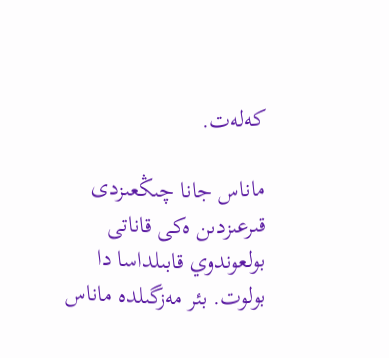كەلەت.

ماناس جانا چىڭعىزدى قىرعىزدىن ەكى قاناتى بولعوندوي قابىلداسا دا بولوت. بئر مەزگىلدە ماناس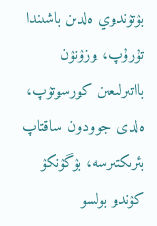بۉتۉندۅي ەلدىن باشىندا تۇرۇپ، ۅزۉنۉن بااتىرلىعىن كۅرسۅتۉپ، ەلدى جوودون ساقتاپ بئرىكتىرسە، بۉگۉنكۉ كۉندۅ بولسو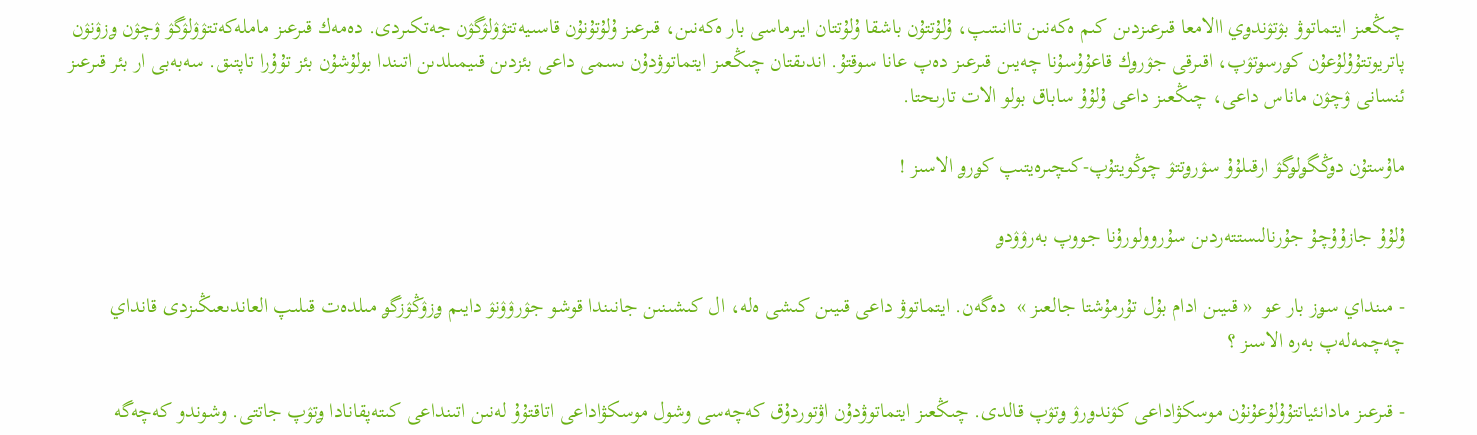چىڭعىز ايتماتوۋ بۉتۉندۅي االامعا قىرعىزدىن كىم ەكەنىن تاانىتىپ، ۇلۇتتۇن باشقا ۇلۇتتان ايىرماسى بار ەكەنىن، قىرعىز ۇلۇتۇنۇن قاسىيەتتۉۉلۉگۉن جەتكىردى. دەمەك قىرعىز ماملەكەتتۉۉلۉگۉ ۉچۉن ۅزۉنۉن پاتريوتتۇۇلۇعۇن كۅرسۅتۉپ، اقىرقى جۉرۅك قاعۇۇسۇنا چەيىن قىرعىز دەپ عانا سوقتۇ. اندىقتان چىڭعىز ايتماتوۋدۇن ىسمى داعى بئزدىن قىيمىلدىن اتىندا بولۇشۇن بئز تۇۇرا تاپتىق. سەبەبى ار بئر قىرعىز ئنسانى ۉچۉن ماناس داعى، چىڭعىز داعى ۇلۇۇ ساباق بولو الات تارىحتا.

ماۇستۇن دۅڭگۅلۅگۉ ارقىلۇۇ سۉرۅتتۉ چوڭويتۇپ-كىچىرەيتىپ كۅرۅ الاسىز !

ۇلۇۇ جازۇۇچۇ جۇرنالىستتەردىن سۇروولورۇنا جووپ بەرۉۉدۅ

- مىنداي سۅز بار عو  « قىيىن ادام بۇل تۇرمۇشتا جالعىز »  دەگەن. ايتماتوۋ داعى قىيىن كىشى ەلە، ال كىشىنىن جانىندا قوشو جۉرۉۉنۉ دايىم ۅزۉڭۉزگۅ مىلدەت قىلىپ العاندىعىڭىزدى قانداي چەچمەلەپ بەرە الاسىز ؟

- قىرعىز مادانئياتتۇۇلۇعۇنۇن موسكۋاداعى كۉندۅرۉ ۅتۉپ قالدى. چىڭعىز ايتماتوۋدۇن اۋتوردۇق كەچەسى وشول موسكۋاداعى اتاقتۇۇ لەنىن اتىنداعى كىتەپقانادا ۅتۉپ جاتتى. وشوندو كەچەگە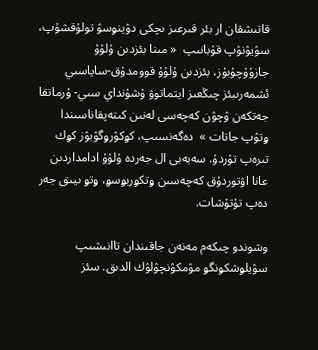قاتىشقان ار بئر قىرعىز ىچكى دۉينۅسۉ تولۇقشۇپ، سۉيۉنۉپ قۇبانىپ  « مىنا بئزدىن ۇلۇۇ جازۇۇچۇبۇز، بئزدىن ۇلۇۇ قوومدۇق-ساياسىي ئشمەرىبئز چىڭعىز ايتماتوۋ ۇشۇنداي سىي- ۇرماتقا جەتكەن ۉچۉن كەچەسى لەنىن كىتەپقاناسىندا ۅتۉپ جاتات »  دەگەنسىپ، كۅكۉرۅگۉبۉز كۅك تىرەپ تۇردۇ. سەبەبى ال جەردە ۇلۇۇ ادامداردىن عانا اۋتوردۇق كەچەسىن ۅتكۅربۅسۅ، ۅتۅ ىيىق جەر دەپ تۇتۇشات.

وشوندو چىكەم مەنەن جاقىندان تاانىشىپ سۉيلۅشكۅنگۅ مۉمكۉنچۉلۉك الدىق. سئز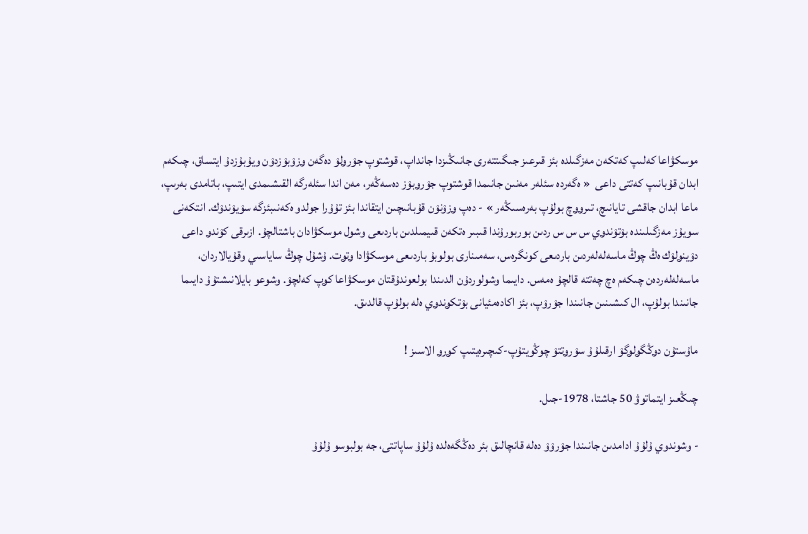موسكۋاعا كەلىپ كەتكەن مەزگىلدە بئز قىرعىز جىگىتتەرى جانىڭىزدا جانداپ، قوشتوپ جۉرۅلۉ دەگەن ۅزۉبۉزدۉن ويۇبۇزدۇ ايتساق، چىكەم ابدان قۇبانىپ كەتتى داعى  « ەگەردە سئلەر مەنىن جانىمدا قوشتوپ جۉرۅبۉز دەسەڭەر، مەن اندا سئلەرگە القىشىمدى ايتىپ، باتامدى بەرىپ، ماعا ابدان جاقشى تايانىچ، تىرۅۅچ بولۇپ بەرەسىڭەر » - دەپ ۅزۉنۉن قۇبانىچىن ايتقاندا بئز تۇۇرا جولدو ەكەنىبئزگە سۉيۉندۉك. انتكەنى سويۇز مەزگىلىندە بۉتۉندۅي س س س ردىن بوربورۇندا قىبىر ەتكەن قىيمىلدىن باردىعى وشول موسكۋادان باشتالچۇ. ازىرقى كۉندۅ داعى دۉينۅلۉك ەڭ چوڭ ماسەلەلەردىن باردىعى كونگرەس، سەمىنارى بولوبۇ باردىعى موسكۋادا ۅتۅت. ۇشۇل چوڭ ساياسىي وقۇيالاردان، ماسەلەلەردەن چىكەم ەچ چەتتە قالچۇ ەمەس. دايىما وشولوردۇن الدىندا بولعوندۇقتان موسكۋاعا كۅپ كەلچۉ. وشوعو بايلانىشتۇۇ دايىما جانىندا بولۇپ، ال كىشىنىن جانىندا جۉرۉپ، بئز اكادەمئيانى بۉتكۅندۅي ەلە بولۇپ قالدىق.

ماۇستۇن دۅڭگۅلۅگۉ ارقىلۇۇ سۉرۅتتۉ چوڭويتۇپ-كىچىرەيتىپ كۅرۅ الاسىز !

چىڭعىز ايتماتوۋ 50 جاشتا، 1978-جىل.

- وشوندوي ۇلۇۇ ادامدىن جانىندا جۉرۉۉ دەلە قانچالىق بئر دەڭگەەلدە ۇلۇۇ ساپاتتى، جە بولبوسو ۇلۇۇ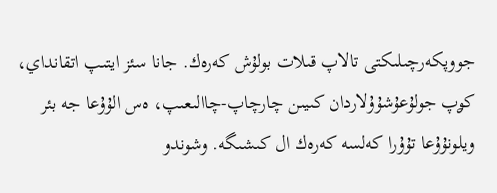جووپكەرچىلىكتى تالاپ قىلات بولۇش كەرەك. جانا سئز ايتىپ اتقانداي، كۅپ جولۇعۇشۇۇلاردان كىيىن چارچاپ-چاالىعىپ، ەس الۇۇعا جە بئر ويلونۇۇعا تۇۇرا كەلسە كەرەك ال كىشىگە. وشوندو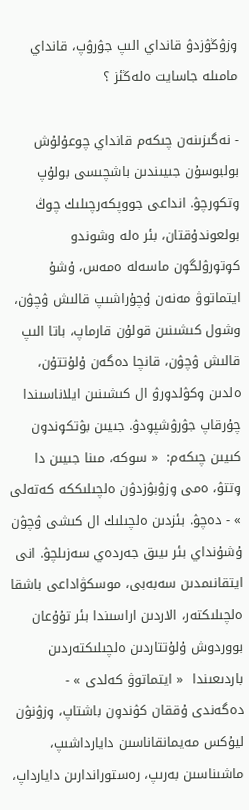ۅزۉڭۉزدۉ قانداي الىپ جۉرۉپ، قانداي مامىلە جاسايت ەلەڭئز ؟

- نەگىزىنەن چىكەم قانداي چوعۇلۇش بولبوسۇن جىيىندىن باشچىسى بولۇپ ۅتكۅرچۉ. انداعى جووپكەرچىلىك چوڭ بولعوندۇقتان، بئر ەلە وشوندو كۅتۅرۉلگۅن ماسەلە ەمەس، ۇشۇ ايتماتوۋ مەنەن ۇچۇراشىپ قالىش ۉچۉن، وشول كىشىنىن قولۇن قارماپ، باتا الىپ قالىش ۉچۉن، قانچا دەگەن ۇلۇتتۇن، ەلدىن ۅكۉلدۅرۉ ال كىشىنىن ايلاناسىندا چۇرقاپ جۉرۉشپۅدۉ. جىيىن بۉتكۅندۅن كىيىن چىكەم:  « سوكە، مىنا جىيىن دا ۅتتۉ، ەمى ۅزۉبۉزدۉن ەلچىلىككە كەتەلى » - دەچۉ. بئزدىن ەلچىلىك ال كىشى ۉچۉن ۇشۇنداي بئر ىيىق جەردەي سەزىلچۉ. انى ايتقانىمدىن سەبەبى، موسكۋاداعى باشقا ەلچىلىكتەر، الاردىن اراسىندا بئر تۇۇعان بووردوش ۇلۇتتاردىن ەلچىلىكتەردىن باردىعىندا  « ايتماتوۋ كەلدى » - دەگەندى ۇققان كۉندۅن باشتاپ، ۅزۉنۉن ليۇكس مەيمانقاناسىن دايارداشىپ، ماشىناسىن بەرىپ، رەستوراندارىن دايارداپ،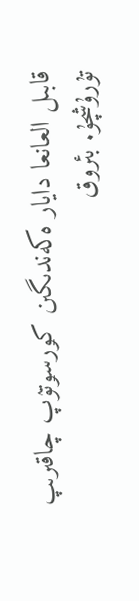قابىل العانعا دايار ەكەندىگىن كۅرسۅتۉپ چاقىرىپ تۇرۇشچۇ. بئروق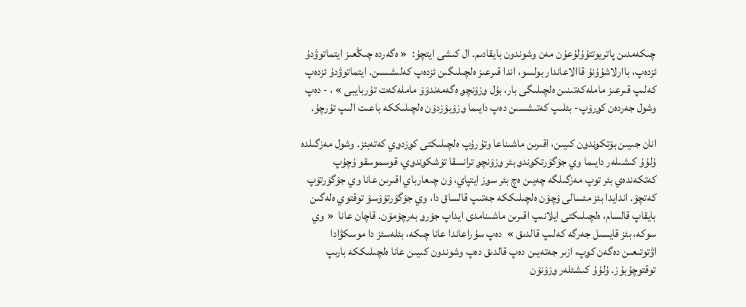چىكەمدىن پاتريوتتۇۇلۇعۇن مەن وشوندون بايقادىم. ال كىشى ايتچۇ:  « ەگەردە چىڭعىز ايتماتوۋدۇ ئزدەپ، باارلاشۇۇنۇ قاالاعاندار بولسو، اندا قىرعىز ەلچىلىگىن ئزدەپ كەلىشسىن. ايتماتوۋدۇ ئزدەپ كەلىپ قىرعىز ماملەكەتىنىن ەلچىلىگى بار، بۇل ۅزۉنچۅ ەگەمەندۉۉ ماملەكەت تۇربايبى » ، - دەپ وشول جەردەن كۅرۉپ- بئلىپ كەتىشسىن دەپ دايىما ۅزۉبۉزدۉن ەلچىلىككە باعىت الىپ تۇرچۇ.

انان جىيىن بۉتكۅندۅن كىيىن، اقىرىن ماشىناعا وتۇرۇپ ەلچىلىكتى كۅزدۅي كەتەبئز. وشول مەزگىلدە ۇلۇۇ كىشىلەر دايىما وي جۉگۉرتكۅندۅ بئر ۅزۉنچۅ ترانسقا تۉشكۅندۅي، قوسموسقو ۇچۇپ كەتكەندەي بئر توپ مەزگىلگە چەيىن ەچ بئر سۅز ايتپاي، ۉن چىعارباي اقىرىن عانا وي جۉگۉرتۉپ كەتچۉ. اندايدا بئز مئسالى ۉچۉن ەلچىلىككە جەتىپ قالساق دا، وي جۉگۉرتۉۉسۉ توقتوي ەلەگىن بايقاپ قالسام، ەلچىلىكتى ايلانىپ اقىرىن ماشىنامدى ايداپ جۉرۅ بەرچۉمۉن. قاچان عانا  « وي سوكە، بئز قايسىل جەرگە كەلىپ قالدىق »  دەپ سۇراعاندا عانا چىكە، بئلەسئز دا موسكۋادا اۋتوتىعىن دەگەن كۅپ، ازىر جەتەيىن دەپ قالدىق دەپ وشوندون كىيىن عانا ەلچىلىككە بارىپ توقتوچۇبۇز. ۇلۇۇ كىشئلەر ۅزۉنۉن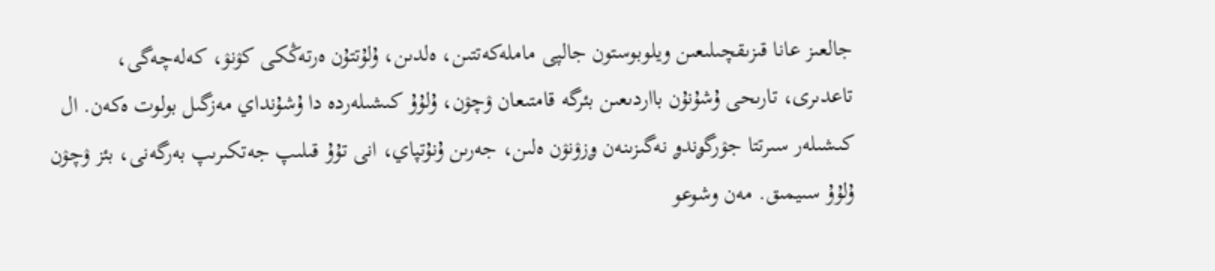جالعىز عانا قىزىقچىلىعىن ويلوبوستون جالپى ماملەكەتتىن، ەلدىن، ۇلۇتتۇن ەرتەڭكى كۉنۉ، كەلەچەگى، تاعدىرى، تارىحى ۇشۇنۇن بااردىعىن بئرگە قامتىعان ۉچۉن، ۇلۇۇ كىشىلەردە دا ۇشۇنداي مەزگىل بولوت ەكەن. ال كىشىلەر سىرتتا جۉرگۅندۅ نەگىزىنەن ۅزۉنۉن ەلىن، جەرىن ۇنۇتپاي، انى تۇۇ قىلىپ جەتكىرىپ بەرگەنى، بئز ۉچۉن ۇلۇۇ سىيمىق. مەن وشوعو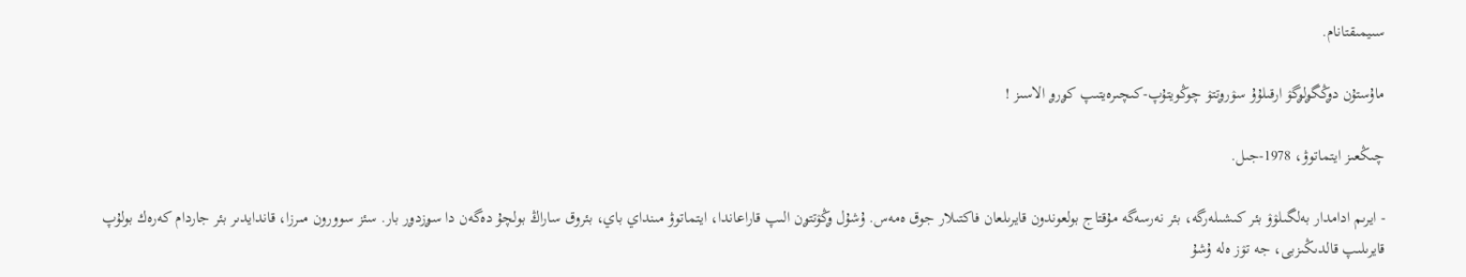سىيمىقتانام.

ماۇستۇن دۅڭگۅلۅگۉ ارقىلۇۇ سۉرۅتتۉ چوڭويتۇپ-كىچىرەيتىپ كۅرۅ الاسىز !

چىڭعىز ايتماتوۋ، 1978-جىل.

- ايرىم ادامدار بەلگىلۉۉ بئر كىشىلەرگە، بئر نەرسەگە مۇقتاج بولعوندون قايرىلعان فاكتىلار جوق ەمەس. ۇشۇل ۅڭۉتتۅن الىپ قاراعاندا، ايتماتوۋ مىنداي باي، بئروق ساراڭ بولچۇ دەگەن دا سۅزدۅر بار. سئز سوورون مىرزا، قاندايدىر بئر جاردام كەرەك بولۇپ قايرىلىپ قالدىڭىزبى، جە تۉز ەلە ۇشۇ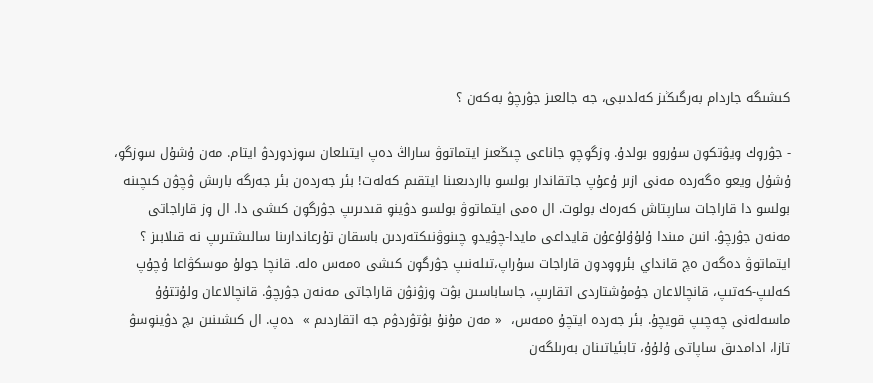كىشىگە جاردام بەرگىڭىز كەلدىبى، جە جالعىز جۉرچۉ بەكەن ؟

- جۉرۅك ۅيۉتكۅن سۇروو بولدۇ. ۅزگۅچۅ جاناعى چىڭعىز ايتماتوۋ ساراڭ دەپ ايتىلعان سۅزدۅردۉ ايتام. مەن ۇشۇل سۅزگۅ، ۇشۇل ويعو ەگەردە مەنى ازىر ۇعۇپ جاتقاندار بولسو بااردىعىنا ايتقىم كەلەت! بئر جەردەن بئر جەرگە بارىش ۉچۉن كىچىنە بولسو دا قاراجات سارپتاش كەرەك بولوت. ال ەمى ايتماتوۋ بولسو دۉينۅ قىدىرىپ جۉرگۅن كىشى دا. ال ۅز قاراجاتى مەنەن جۉرچۉ. انىن مىندا ۇلۇۇلۇعۇن قايداعى مايدا-چۉيدۅ چىنوۋنىكتەردىن باسقان تۇرعاندارىنا سالىشتىرىپ نە قىلابىز ؟  ايتماتوۋ دەگەن ەچ قانداي بئرۅۅدۅن قاراجات سۇراپ،تىلەنىپ جۉرگۅن كىشى ەمەس ەلە. قانچا جولۇ موسكۋاعا ۇچۇپ كەلىپ-كەتىپ، قانچالاعان جۇمۇشتاردى اتقارىپ، جاساباسىن بۉت ۅزۉنۉن قاراجاتى مەنەن جۉرچۉ. قانچالاعان ولۇتتۇۇ ماسەلەنى چەچىپ قويچۇ. بئر جەردە ايتچۇ ەمەس،  « مەن مۇنۇ بۉتۉردۉم جە اتقاردىم »  دەپ. ال كىشىنىن ىچ دۉينۅسۉ تازا، ادامدىق ساپاتى ۇلۇۇ، تابئياتىنان بەرىلگەن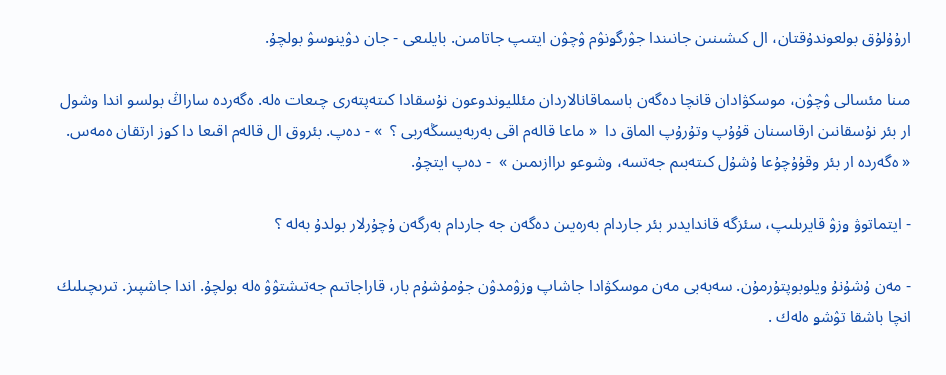ارۇۇلۇق بولعوندۇقتان، ال كىشىنىن جانىندا جۉرگۅنۉم ۉچۉن ايتىپ جاتامىن. بايلىعى - جان دۉينۅسۉ بولچۇ.

مىنا مئسالى ۉچۉن، موسكۋادان قانچا دەگەن باسماقانالاردان مئلليوندوعون نۇسقادا كىتەپتەرى چىعات ەلە. ەگەردە ساراڭ بولسو اندا وشول ار بئر نۇسقانىن ارقاسىنان قۇۇپ وتۇرۇپ الماق دا  « ماعا قالەم اقى بەربەيسىڭەربى ؟  » - دەپ. بئروق ال قالەم اقىعا دا كۅز ارتقان ەمەس.  « ەگەردە ار بئر وقۇۇچۇعا ۇشۇل كىتەبىم جەتسە، وشوعو ىراازىمىن »  - دەپ ايتچۇ.

- ايتماتوۋ ۅزۉ قايرىلىپ، سئزگە قاندايدىر بئر جاردام بەرەيىن دەگەن جە جاردام بەرگەن ۇچۇرلار بولدۇ بەلە ؟

- مەن ۇشۇنۇ ويلوبوپتۇرمۇن. سەبەبى مەن موسكۋادا جاشاپ ۅزۉمدۉن جۇمۇشۇم بار، قاراجاتىم جەتىشتۉۉ ەلە بولچۇ. اندا جاشپىز. تىرىچىلىك انچا باشقا تۉشۅ ەلەك .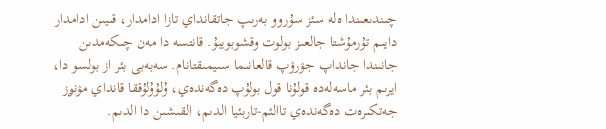چىندىعىندا ەلە سئز سۇروو بەرىپ جاتقانداي تازا ادامدار، قىيىن ادامدار دايىم تۇرمۇشتا جالعىز بولوت وقشوبويبۇ. قانتسە دا مەن چىكەمدىن جانىندا جانداپ جۉرۉپ قالعانىما سىيمىقتانام. سەبەبى بئر از بولسو دا، ايرىم بئر ماسەلەدە قولۇنا قول بولۇپ دەگەندەي، ۇلۇۇلۇققا قانداي مۉنۅز جەتكىرەت دەگەندەي تاالئم-تاربئيا الدىم، القىشىن دا الدىم.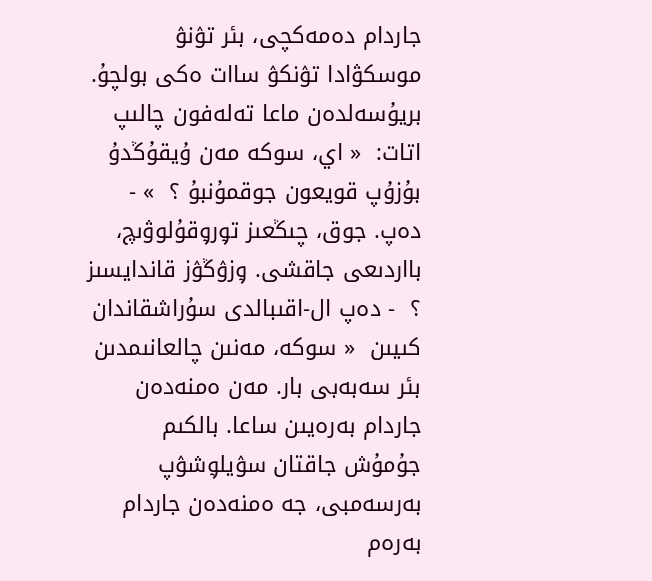جاردام دەمەكچى، بئر تۉنۉ موسكۋادا تۉنكۉ ساات ەكى بولچۇ. بريۇسەلدەن ماعا تەلەفون چالىپ اتات:  « اي، سوكە مەن ۇيقۇڭدۇ بۇزۇپ قويعون جوقمۇنبۇ ؟  » - دەپ. جوق، چىڭعىز تۅرۅقۇلوۋىچ، بااردىعى جاقشى. ۅزۉڭۉز قاندايسىز ؟  - دەپ ال-اقىبالدى سۇراشقاندان كىيىن  « سوكە، مەنىن چالعانىمدىن بئر سەبەبى بار. مەن ەمنەدەن جاردام بەرەيىن ساعا. بالكىم جۇمۇش جاقتان سۉيلۅشۉپ بەرسەمبى، جە ەمنەدەن جاردام بەرەم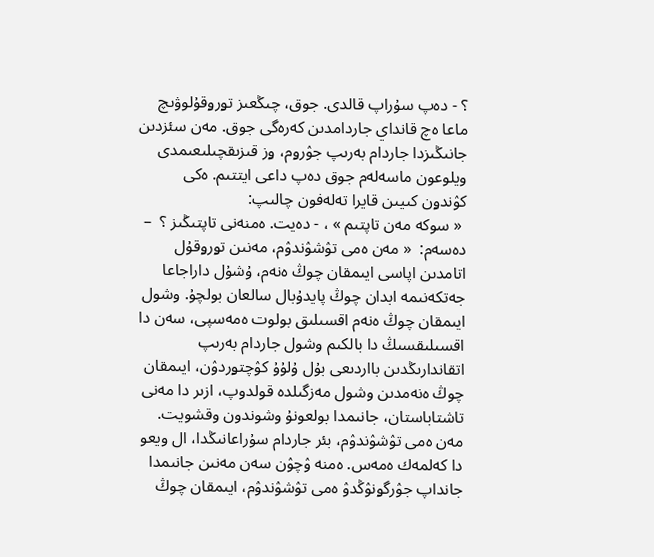؟ - دەپ سۇراپ قالدى. جوق، چىڭعىز تۅرۅقۇلوۋىچ ماعا ەچ قانداي جاردامدىن كەرەگى جوق. مەن سئزدىن جانىڭىزدا جاردام بەرىپ جۉرۅم، ۅز قىزىقچىلىعىمدى ويلوعون ماسەلەم جوق دەپ داعى ايتتىم. ەكى كۉندۅن كىيىن قايرا تەلەفون چالىپ:
 « سوكە مەن تاپتىم » ، - دەيت. ەمنەنى تاپتىڭىز ؟  – دەسەم:  « مەن ەمى تۉشۉندۉم، مەنىن تۅرۅقۇل اتامدىن اپاسى ايىمقان چوڭ ەنەم، ۇشۇل داراجاعا جەتكەنىمە ابدان چوڭ پايدۇبال سالعان بولچۇ. وشول ايىمقان چوڭ ەنەم اقسىلىق بولوت ەمەسپى، سەن دا اقسىلىقسىڭ دا بالكىم وشول جاردام بەرىپ اتقاندارىڭدىن بااردىعى بۇل ۇلۇۇ كۉچتۅردۉن، ايىمقان چوڭ ەنەمدىن وشول مەزگىلدە قولدوپ، ازىر دا مەنى تاشتاباستان، جانىمدا بولعونۇ وشوندون وقشويت. مەن ەمى تۉشۉندۉم، بئر جاردام سۇراعانىڭدا، ال ويعو دا كەلمەك ەمەس. ەمنە ۉچۉن سەن مەنىن جانىمدا جانداپ جۉرگۅنۉڭدۉ ەمى تۉشۉندۉم، ايىمقان چوڭ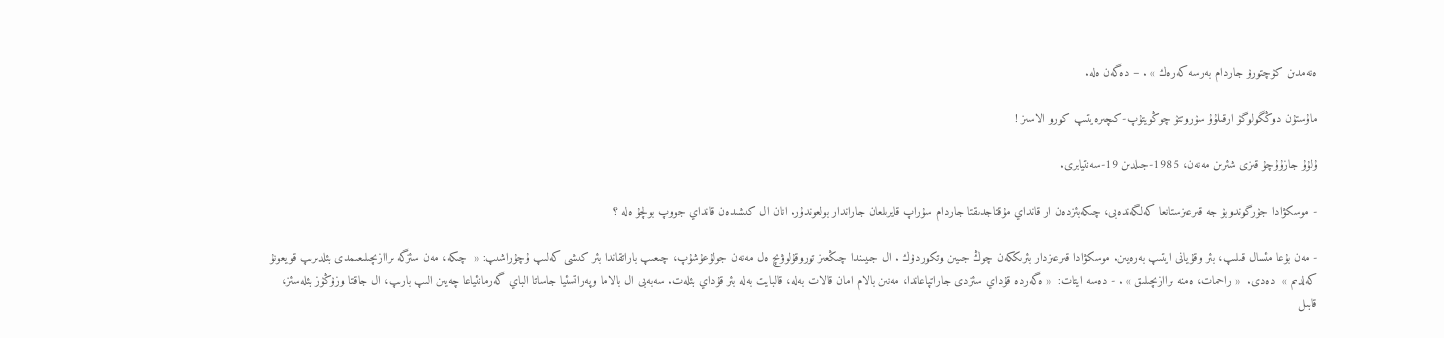ەنەمدىن كۉچتۅرۉ جاردام بەرسە كەرەك » . – دەگەن ەلە.

ماۇستۇن دۅڭگۅلۅگۉ ارقىلۇۇ سۉرۅتتۉ چوڭويتۇپ-كىچىرەيتىپ كۅرۅ الاسىز !

ۇلۇۇ جازۇۇچۇ قىزى شئرىن مەنەن، 1985-جىلدىن 19-سەنتيابرى.

- موسكۋادا جۉرگۅندۅبۉ جە قىرعىزستانعا كەلگەندەبى، چىكەبئزدەن ار قانداي مۇقتاجدىقتا جاردام سۇراپ قايرىلعان جاراندار بولعوندۇر. انان ال كىشىدەن قانداي جووپ بولچۇ ەلە ؟

- مەن بۇعا مئسال قىلىپ، بئر وقۇيانى ايتىپ بەرەيىن. موسكۋادا قىرعىزدار بئرىككەن چوڭ جىيىن ۅتكۅردۉك . ال جىيىندا چىڭعىز تۅرۅقۇلوۋىچ ەل مەنەن جولۇعۇشۇپ، چىعىپ باراتقاندا بئر كىشى كەلىپ ۇچۇراشىپ: «  چىكە، مەن سئزگە ىراازىچىلىعىمدى بئلدىرىپ قويعونۇ كەلدىم »  دەدى.  « راحمات، ەمنە ىراازىچىلىق » . - دەسە ايتات:  « ەگەردە قۇداي سئزدى جاراتپاعاندا، مەنىن بالام امان قالات بەلە، قالبايت بەلە بئر قۇداي بئلەت. سەبەبى ال بالاما وپەراتسئيا جاساتا الباي گەرمانئياعا چەيىن الىپ بارىپ، ال جاقتا ۅزۉڭۉز بئلەسئز، قابىل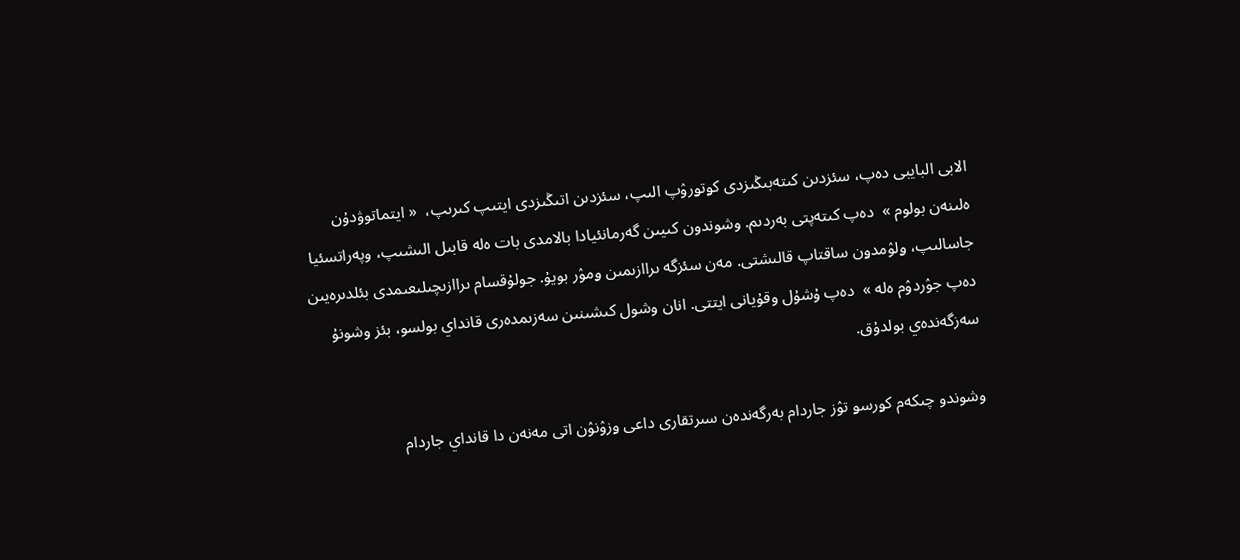الابى البايبى دەپ، سئزدىن كىتەبىڭىزدى كۅتۅرۉپ الىپ، سئزدىن اتىڭىزدى ايتىپ كىرىپ،  « ايتماتوۋدۇن ەلىنەن بولوم »  دەپ كىتەپتى بەردىم. وشوندون كىيىن گەرمانئيادا بالامدى بات ەلە قابىل الىشىپ، وپەراتسئيا جاسالىپ، ۅلۉمدۅن ساقتاپ قالىشتى. مەن سئزگە ىراازىمىن ۅمۉر بويۇ. جولۇقسام ىراازىچىلىعىمدى بئلدىرەيىن دەپ جۉردۉم ەلە »  دەپ ۇشۇل وقۇيانى ايتتى. انان وشول كىشىنىن سەزىمدەرى قانداي بولسو، بئز وشونۇ سەزگەندەي بولدۇق.

وشوندو چىكەم كۅرسۅ تۉز جاردام بەرگەندەن سىرتقارى داعى ۅزۉنۉن اتى مەنەن دا قانداي جاردام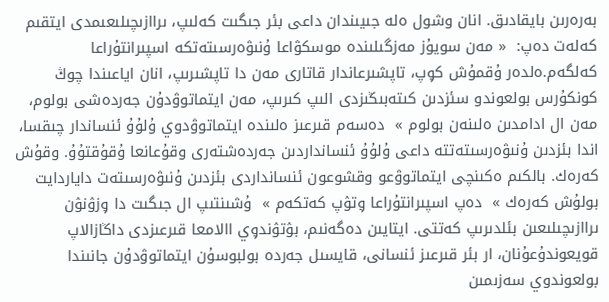بەرەرىن بايقادىق. انان وشول ەلە جىيىندان داعى بئر جىگىت كەلىپ، ىراازىچىلىعىمدى ايتقىم كەلەت دەپ:  « مەن سويۇز مەزگىلىندە موسكۋاعا ۇنىۋەرسىتەتكە اسپىرانتۇراعا كەلگەم.ەلدەر ۇقمۇش كۅپ، تاپشىرعاندار قاتارى مەن دا تاپشىرىپ، انان اياعىندا چوڭ كونكۇرس بولعوندو سئزدىن كىتەبىڭىزدى الىپ كىرىپ، مەن ايتماتوۋدۇن جەردەشى بولوم، مەن ال ادامدىن ەلىنەن بولوم »  دەسەم قىرعىز ەلىندە ايتماتوۋدوي ۇلۇۇ ئنساندار چىقسا، اندا بئزدىن ۇنىۋەرسىتەتتە داعى ۇلۇۇ ئنسانداردىن جەردەشتەرى وقۇعانعا ۇقۇقتۇۇ. وقۇش كەرەك. بالكىم ەكىنچى ايتماتوۋعو وقشوعون ئنسانداردى بئزدىن ۇنىۋەرسىتەت داياردايت بولۇش كەرەك »  دەپ اسپىرانتۇراعا ۅتۉپ كەتكەم »  ۇشىنتىپ ال جىگىت دا ۅزۉنۉن ىراازىچىلىعىن بئلدىرىپ كەتتى. ايتايىن دەگەنىم، بۉتۉندۅي االامعا قىرعىزدى داڭازالاپ قويعوندۇعۇنان، ار بئر قىرعىز ئنسانى، قايسىل جەردە بولبوسۇن ايتماتوۋدۇن جانىندا بولعوندوي سەزىمىن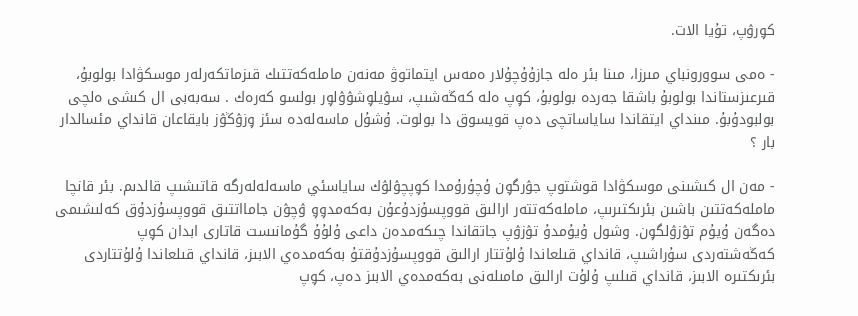كۅرۉپ، تۇيا الات.

- ەمى سوورونباي مىرزا، مىنا بئر ەلە جازۇۇچۇلار ەمەس ايتماتوۋ مەنەن ماملەكەتتىك قىزماتكەرلەر موسكۋادا بولوبۇ، قىرعىزستاندا بولوبۇ باشقا جەردە بولوبۇ، كۅپ ەلە كەڭەشىپ، سۉيلۅشۉۉلۅر بولسو كەرەك . سەبەبى ال كىشى ەلچى بولبودۇبۇ. مىنداي ايتقاندا ساياساتچى دەپ قويسوق دا بولوت. ۇشۇل ماسەلەدە سئز ۅزۉڭۉز بايقاعان قانداي مئسالدار بار ؟

- مەن ال كىشىنى موسكۋادا قوشتوپ جۉرگۅن ۇچۇرۇمدا كۅپچۉلۉك ساياسئي ماسەلەلەرگە قاتىشىپ قالدىم. بئر قانچا ماملەكەتتىن باشىن بئرىكتىرىپ، ماملەكەتتەر ارالىق قووپسۇزدۇعۇن بەكەمدۅۅ ۉچۉن جامااتتىق قووپسۇزدۇق كەلىشىمى دەگەن ۇيۇم تۉزۉلگۅن. وشول ۇيۇمدۇ تۉزۉپ جاتقاندا چىكەمدەن داعى ۇلۇۇ گۇمانىست قاتارى ابدان كۅپ كەڭەشتەردى سۇراشىپ، قانداي قىلعاندا ۇلۇتتار ارالىق قووپسۇزدۇقتۇ بەكەمدەي الابىز، قانداي قىلعاندا ۇلۇتتاردى بئرىكتىرە الابىز، قانداي قىلىپ ۇلۇت ارالىق مامىلەنى بەكەمدەي الابىز دەپ، كۅپ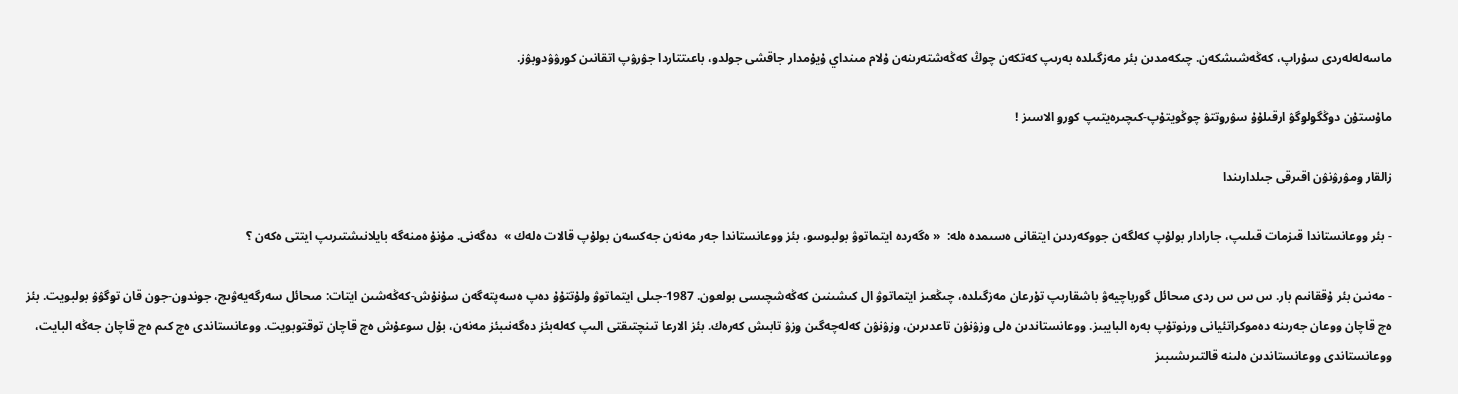ماسەلەلەردى سۇراپ، كەڭەشىشكەن. چىكەمدىن بئر مەزگىلدە بەرىپ كەتكەن چوڭ كەڭەشتەرىنەن ۇلام مىنداي ۇيۇمدار جاقشى جولدو، باعىتتاردا جۉرۉپ اتقانىن كۅرۉۉدۅبۉز.

ماۇستۇن دۅڭگۅلۅگۉ ارقىلۇۇ سۉرۅتتۉ چوڭويتۇپ-كىچىرەيتىپ كۅرۅ الاسىز !

زالقار ۅمۉرۉنۉن اقىرقى جىلدارىندا

- بئر ووعانستاندا قىزمات قىلىپ، جارادار بولۇپ كەلگەن جووكەردىن ايتقانى ەسىمدە ەلە:  « ەگەردە ايتماتوۋ بولبوسو، بئز ووعانستاندا جەر مەنەن جەكسەن بولۇپ قالات ەلەك »  دەگەنى. مۇنۇ ەمنەگە بايلانىشتىرىپ ايتتى ەكەن ؟

- مەنىن بئر ۇققانىم بار. س س س ردى مىحائل گورباچيەۋ باشقارىپ تۇرعان مەزگىلدە، چىڭعىز ايتماتوۋ ال كىشىنىن كەڭەشچىسى بولعون. 1987-جىلى ايتماتوۋ ولۇتتۇۇ دەپ ەسەپتەگەن سۇنۇش-كەڭەشىن ايتات: مىحائل سەرگەيەۋىچ، جۅندۅن-جۅن قان تۅگۉۉ بولبويت. بئز ەچ قاچان ووعان جەرىنە دەموكراتئيانى ورنوتۇپ بەرە البايبىز. ووعانستاندىن ەلى ۅزۉنۉن تاعدىرىن، ۅزۉنۉن كەلەچەگىن ۅزۉ تابىش كەرەك. بئز الارعا تىنچتىقتى الىپ كەلەبئز دەگەنىبئز مەنەن، بۇل سوعۇش ەچ قاچان توقتوبويت. ووعانستاندى ەچ كىم ەچ قاچان جەڭە البايت، ووعانستاندى ووعانستاندىن ەلىنە قالتىرىشىبىز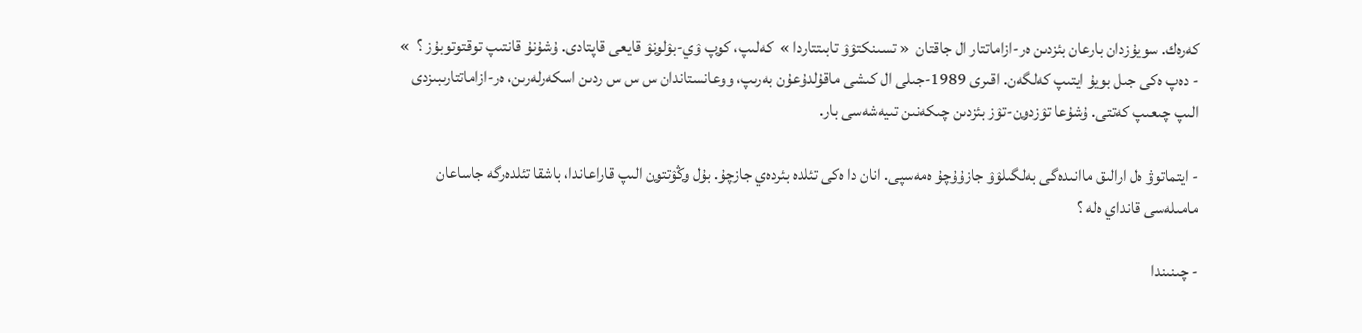كەرەك. سويۇزدان بارعان بئزدىن ەر-ازاماتتار ال جاقتان  « تسىنكتۉۉ تابىتتاردا »  كەلىپ، كۅپ ۉي-بۉلۅنۉ قايعى قاپتادى. ۇشۇنۇ قانتىپ توقتوتوبۇز ؟  »  - دەپ ەكى جىل بويۇ ايتىپ كەلگەن. اقىرى 1989-جىلى ال كىشى ماقۇلدۇعۇن بەرىپ، ووعانستاندان س س س ردىن اسكەرلەرىن، ەر-ازاماتتارىبىزدى الىپ چىعىپ كەتتى. ۇشۇعا تۉزدۅن-تۉز بئزدىن چىكەنىن تىيەشەسى بار.

- ايتماتوۋ ەل ارالىق ماانىدەگى بەلگىلۉۉ جازۇۇچۇ ەمەسپى. انان دا ەكى تئلدە بئردەي جازچۇ. بۇل ۅڭۉتتۅن الىپ قاراعاندا، باشقا تئلدەرگە جاساعان مامىلەسى قانداي ەلە ؟

- چىنىندا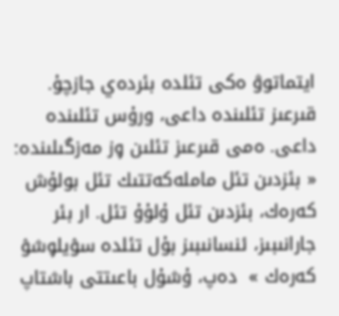ايتماتوۋ ەكى تئلدە بئردەي جازچۇ. قىرعىز تئلىندە داعى، ورۇس تئلىندە داعى. ەمى قىرعىز تئلىن ۅز مەزگىلىندە:  « بئزدىن تئل ماملەكەتتىك تئل بولۇش كەرەك، بئزدىن تئل ۇلۇۇ تئل. ار بئر جارانىبىز، ئنسانىبىز بۇل تئلدە سۉيلۅشۉ كەرەك »  دەپ، ۇشۇل باعىتتى باشتاپ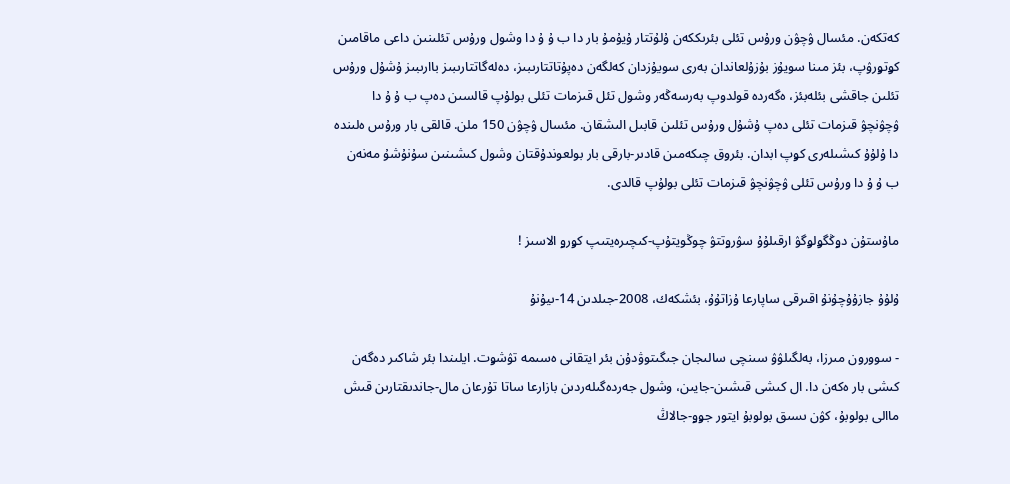كەتكەن. مئسال ۉچۉن ورۇس تئلى بئرىككەن ۇلۇتتار ۇيۇمۇ بار دا ب ۇ ۇ دا وشول ورۇس تئلىنىن داعى ماقامىن كۅتۅرۉپ، بئز مىنا سويۇز بۇزۇلعاندان بەرى سويۇزدان كەلگەن دەپۇتاتتارىبىز، دەلەگاتتارىبىز باارىبىز ۇشۇل ورۇس تئلىن جاقشى بئلەبئز، ەگەردە قولدوپ بەرسەڭەر وشول تئل قىزمات تئلى بولۇپ قالسىن دەپ ب ۇ ۇ دا ۉچۉنچۉ قىزمات تئلى دەپ ۇشۇل ورۇس تئلىن قابىل الىشقان. مئسال ۉچۉن 150 ملن. قالقى بار ورۇس ەلىندە دا ۇلۇۇ كىشىلەرى كۅپ ابدان. بئروق چىكەمىن قادىر-بارقى بار بولعوندۇقتان وشول كىشىنىن سۇنۇشۇ مەنەن ب ۇ ۇ دا ورۇس تئلى ۉچۉنچۉ قىزمات تئلى بولۇپ قالدى.

ماۇستۇن دۅڭگۅلۅگۉ ارقىلۇۇ سۉرۅتتۉ چوڭويتۇپ-كىچىرەيتىپ كۅرۅ الاسىز !

ۇلۇۇ جازۇۇچۇنۇ اقىرقى ساپارعا ۇزاتۇۇ، بئشكەك، 2008-جىلدىن 14-ىيۇنۇ

- سوورون مىرزا، بەلگىلۉۉ سىنچى سالىجان جىگىتوۋدۇن بئر ايتقانى ەسىمە تۉشۅت. ايلىندا بئر شاكىر دەگەن كىشى بار ەكەن دا. ال كىشى قىشىن-جايىن، وشول جەردەگىلەردىن بازارعا ساتا تۇرعان مال-جاندىقتارىن قىش ماالى بولوبۇ، كۉن ىسىق بولوبۇ ايتور جۅۅ-جالاڭ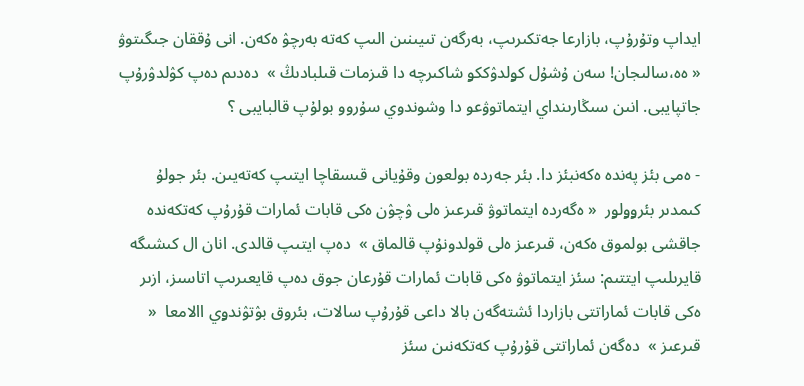ايداپ وتۇرۇپ، بازارعا جەتكىرىپ، بەرگەن تىيىنىن الىپ كەتە بەرچۉ ەكەن. انى ۇققان جىگىتوۋ  « ەە،سالىجان! سەن ۇشۇل كۅلدۉككۅ شاكىرچە دا قىزمات قىلبادىڭ »  دەدىم دەپ كۉلدۉرۇپ جاتپايبى. انىن سىڭارىنداي ايتماتوۋعو دا وشوندوي سۇروو بولۇپ قالبايبى ؟

- ەمى بئز پەندە ەكەنبئز دا. بئر جەردە بولعون وقۇيانى قىسقاچا ايتىپ كەتەيىن. بئر جولۇ كىمدىر بئرۅۅلۅر  « ەگەردە ايتماتوۋ قىرعىز ەلى ۉچۉن ەكى قابات ئمارات قۇرۇپ كەتكەندە جاقشى بولموق ەكەن، قىرعىز ەلى قولدونۇپ قالماق »  دەپ ايتىپ قالدى. انان ال كىشىگە قايرىلىپ ايتتىم: سئز ايتماتوۋ ەكى قابات ئمارات قۇرعان جوق دەپ قايعىرىپ اتاسىز، ازىر ەكى قابات ئماراتتى بازاردا ئشتەگەن بالا داعى قۇرۇپ سالات، بئروق بۉتۉندۅي االامعا  « قىرعىز »  دەگەن ئماراتتى قۇرۇپ كەتكەنىن سئز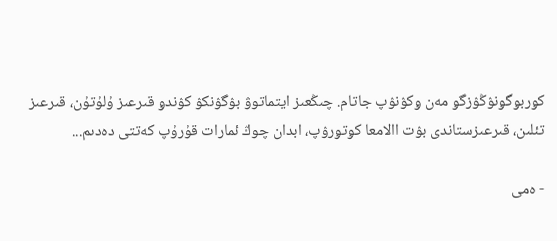كۅربۅگۅنۉڭۉزگۅ مەن ۅكۉنۉپ جاتام. چىڭعىز ايتماتوۋ بۉگۉنكۉ كۉندۅ قىرعىز ۇلۇتۇن، قىرعىز تئلىن، قىرعىزستاندى بۉت االامعا كۅتۅرۉپ، ابدان چوڭ ئمارات قۇرۇپ كەتتى دەدىم...

- ەمى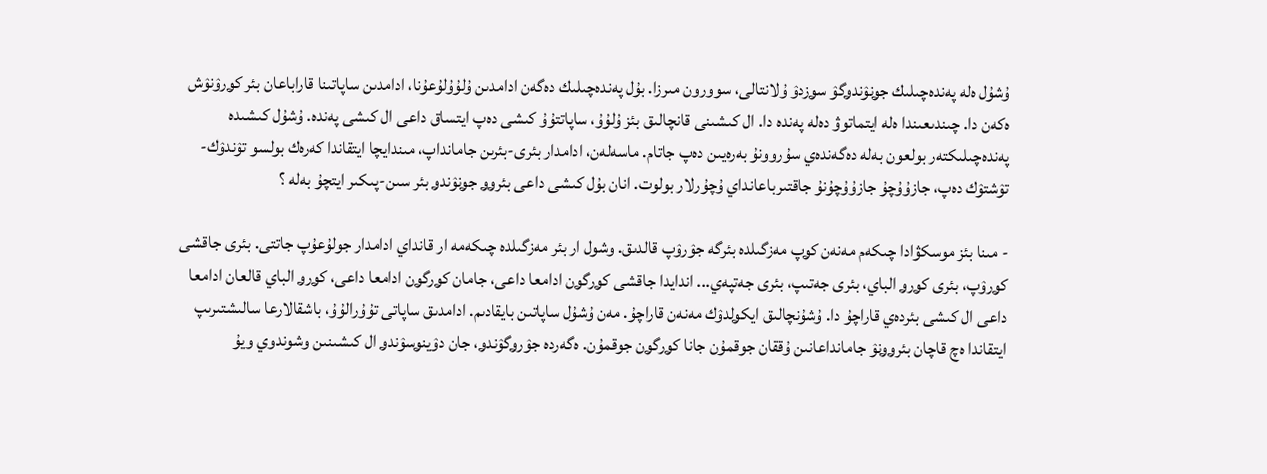ۇشۇل ەلە پەندەچىلىك جۅنۉندۅگۉ سۅزدۉ ۇلانتالى، سوورون مىرزا. بۇل پەندەچىلىك دەگەن ادامدىن ۇلۇۇلۇعۇنا، ادامدىن ساپاتىنا قاراباعان بئر كۅرۉنۉش ەكەن دا. چىندىعىندا ەلە ايتماتوۋ دەلە پەندە دا. ال كىشىنى قانچالىق بئز ۇلۇۇ، ساپاتتۇۇ كىشى دەپ ايتساق داعى ال كىشى پەندە. ۇشۇل كىشىدە پەندەچىلىكتەر بولعون بەلە دەگەندەي سۇروونۇ بەرەيىن دەپ جاتام. ماسەلەن، ادامدار بئرى-بئرىن جامانداپ، مىندايچا ايتقاندا كەرەك بولسو تۉندۉك- تۉشتۉك دەپ، جازۇۇچۇ جازۇۇچۇنۇ جاقتىرباعانداي ۇچۇرلار بولوت. انان بۇل كىشى داعى بئرۅۅ جۅنۉندۅ بئر سىن-پىكىر ايتچۇ بەلە ؟

- مىنا بئز موسكۋادا چىكەم مەنەن كۅپ مەزگىلدە بئرگە جۉرۉپ قالدىق. وشول ار بئر مەزگىلدە چىكەمە ار قانداي ادامدار جولۇعۇپ جاتتى. بئرى جاقشى كۅرۉپ، بئرى كۅرۅ الباي، بئرى جەتىپ، بئرى جەتپەي... اندايدا جاقشى كۅرگۅن ادامعا داعى، جامان كۅرگۅن ادامعا داعى، كۅرۅ الباي قالعان ادامعا داعى ال كىشى بئردەي قاراچۇ دا. ۇشۇنچالىق ايكۅلدۉك مەنەن قاراچۇ. مەن ۇشۇل ساپاتىن بايقادىم. ادامدىق ساپاتى تۇۇرالۇۇ، باشقالارعا سالىشتىرىپ ايتقاندا ەچ قاچان بئرۅۅنۉ جامانداعانىن ۇققان جوقمۇن جانا كۅرگۅن جوقمۇن. ەگەردە جۉرۅگۉندۅ، جان دۉينۅسۉندۅ ال كىشىنىن وشوندوي ويۇ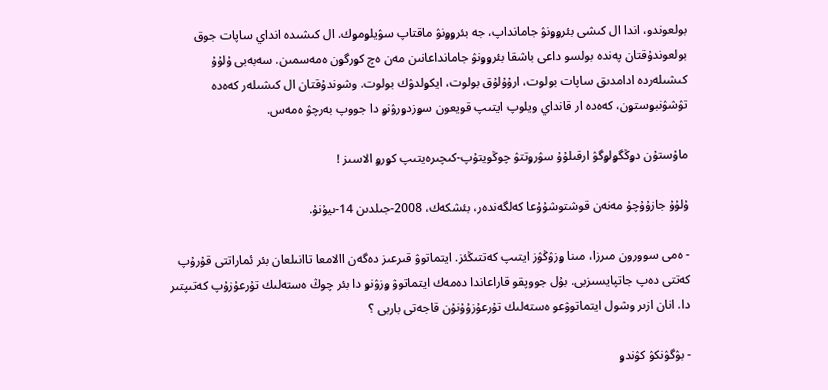بولعوندو، اندا ال كىشى بئرۅۅنۉ جامانداپ، جە بئرۅۅنۉ ماقتاپ سۉيلۅمۅك. ال كىشىدە انداي ساپات جوق بولعوندۇقتان پەندە بولسو داعى باشقا بئرۅۅنۉ جامانداعانىن مەن ەچ كۅرگۅن ەمەسمىن. سەبەبى ۇلۇۇ كىشىلەردە ادامدىق ساپات بولوت، ارۇۇلۇق بولوت، ايكۅلدۉك بولوت. وشوندۇقتان ال كىشىلەر كەەدە تۉشۉنبۅستۅن، كەەدە ار قانداي ويلوپ ايتىپ قويعون سۅزدۅرۉنۅ دا جووپ بەرچۉ ەمەس.

ماۇستۇن دۅڭگۅلۅگۉ ارقىلۇۇ سۉرۅتتۉ چوڭويتۇپ-كىچىرەيتىپ كۅرۅ الاسىز !

ۇلۇۇ جازۇۇچۇ مەنەن قوشتوشۇۇعا كەلگەندەر، بئشكەك، 2008-جىلدىن 14-ىيۇنۇ.

- ەمى سوورون مىرزا، مىنا ۅزۉڭۉز ايتىپ كەتتىڭئز. ايتماتوۋ قىرعىز دەگەن االامعا تاانىلعان بئر ئماراتتى قۇرۇپ كەتتى دەپ جاتپايسىزبى. بۇل جووپقو قاراعاندا دەمەك ايتماتوۋ ۅزۉنۅ دا بئر چوڭ ەستەلىك تۇرعۇزۇپ كەتىپتىر دا. انان ازىر وشول ايتماتوۋعو ەستەلىك تۇرعۇزۇۇنۇن قاجەتى باربى ؟

- بۉگۉنكۉ كۉندۅ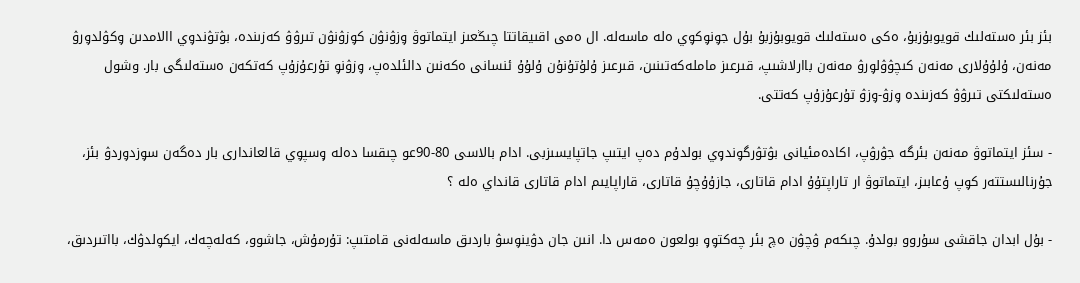بئز بئر ەستەلىك قويوبۇزبۇ، ەكى ەستەلىك قويوبۇزبۇ بۇل جۅنۅكۅي ەلە ماسەلە. ال ەمى اقىيقاتتا چىڭعىز ايتماتوۋ ۅزۉنۉن كۅزۉنۉن تىرۉۉ كەزىندە، بۉتۉندۅي االامدىن ۅكۉلدۅرۉ مەنەن، ۇلۇۇلارى مەنەن كىچۉۉلۅرۉ مەنەن باارلاشىپ، قىرعىز ماملەكەتىنىن، قىرعىز ۇلۇتۇنۇن ۇلۇۇ ئنسانى ەكەنىن دالئلدەپ، ۅزۉنۅ تۇرعۇزۇپ كەتكەن ەستەلىگى بار. وشول ەستەلىكتى تىرۉۉ كەزىندە ۅزۉ-ۅزۉ تۇرعۇزۇپ كەتتى.

- سئز ايتماتوۋ مەنەن بئرگە جۉرۉپ، اكادەمئيانى بۉتۉرگۅندۅي بولدۇم دەپ ايتىپ جاتپايسىزبى. ادام بالاسى 80-90عو چىقسا دەلە ۅسپۅي قالعاندارى بار دەگەن سۅزدۅردۉ بئز، جۇرنالىستتەر كۅپ ۇعابىز، ايتماتوۋ ار تاراپتۇۇ ادام قاتارى، جازۇۇچۇ قاتارى، قاراپايىم ادام قاتارى قانداي ەلە ؟

- بۇل ابدان جاقشى سۇروو بولدۇ. چىكەم ۉچۉن ەچ بئر چەكتۅۅ بولعون ەمەس دا. انىن جان دۉينۅسۉ باردىق ماسەلەنى قامتىپ: تۇرمۇش، جاشوو، كەلەچەك، ايكۅلدۉك، بااتىردىق،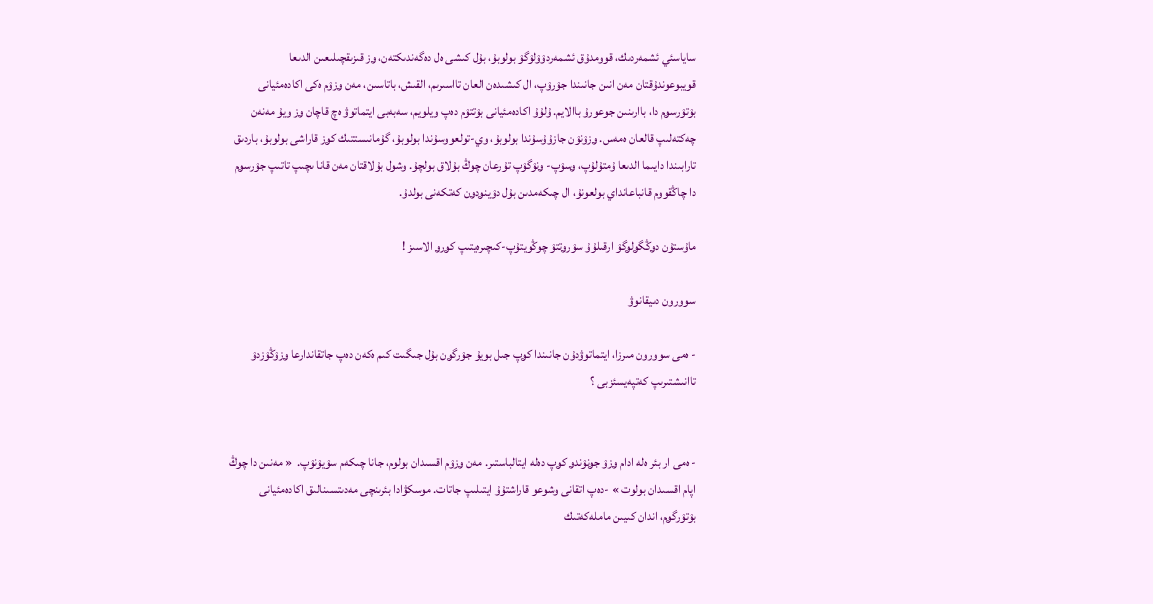ساياسئي ئشمەردىك، قوومدۇق ئشمەردۉۉلۉگۉ بولوبۇ، بۇل كىشى ەل دەگەندىكتەن، ۅز قىزىقچىلىعىن الدىعا قويبوعوندۇقتان مەن انىن جانىندا جۉرۉپ، ال كىشىدەن العان تااسىرىم، القىش، باتاسىن، مەن ۅزۉم ەكى اكادەمئيانى بۉتۉرسۅم دا، باارىنىن جوعورۇ باالايم. ۇلۇۇ اكادەمئيانى بۉتتۉم دەپ ويلويم، سەبەبى ايتماتوۋ ەچ قاچان ۅز ويۇ مەنەن چەكتەلىپ قالعان ەمەس. ۅزۉنۉن جازۇۇسۇندا بولوبۇ، وي-تولعووسۇندا بولوبۇ، گۇمانىستتىك كۅز قاراشى بولوبۇ، باردىق تارابىندا دايىما الدىعا ۇمتۇلۇپ، ۅسۉپ- ۅنۉگۉپ تۇرعان چوڭ بۇلاق بولچۇ. وشول بۇلاقتان مەن قانا ىچىپ تاتىپ جۉرسۅم دا چاڭقووم قانباعانداي بولعونۇ، ال چىكەمدىن بۇل دۉينۅدۅن كەتكەنى بولدۇ.

ماۇستۇن دۅڭگۅلۅگۉ ارقىلۇۇ سۉرۅتتۉ چوڭويتۇپ-كىچىرەيتىپ كۅرۅ الاسىز !

سوورون دىيقانوۋ

- ەمى سوورون مىرزا، ايتماتوۋدۇن جانىندا كۅپ جىل بويۇ جۉرگۅن بۇل جىگىت كىم ەكەن دەپ جاتقاندارعا ۅزۉڭۉزدۉ تاانىشتىرىپ كەتپەيسئزبى ؟


- ەمى ار بئر ەلە ادام ۅزۉ جۅنۉندۅ كۅپ دەلە ايتالباستىر. مەن ۅزۉم اقسىدان بولوم، جانا چىكەم سۉيۉنۉپ.  « مەنىن دا چوڭ اپام اقسىدان بولوت » -دەپ اتقانى وشوعو قاراشتۇۇ ايتىلىپ جاتات. موسكۋادا بئرىنچى مەدىتسىنالىق اكادەمئيانى بۉتۉرگۅم، اندان كىيىن ماملەكەتىك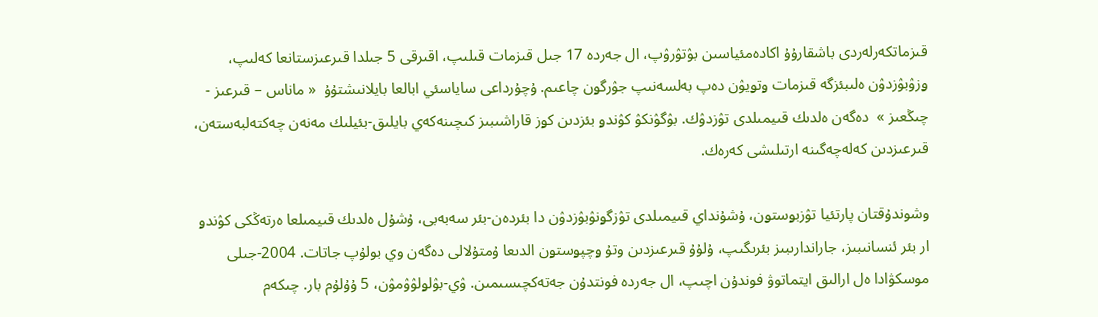قىزماتكەرلەردى باشقارۇۇ اكادەمئياسىن بۉتۉرۉپ، ال جەردە 17 جىل قىزمات قىلىپ، اقىرقى 5 جىلدا قىرعىزستانعا كەلىپ، ۅزۉبۉزدۉن ەلىبئزگە قىزمات ۅتۅيۉن دەپ بەلسەنىپ جۉرگۅن چاعىم. ۇچۇرداعى ساياسئي ابالعا بايلانىشتۇۇ  « ماناس – قىرعىز - چىڭعىز »  دەگەن ەلدىك قىيمىلدى تۉزدۉك. بۉگۉنكۉ كۉندۅ بئزدىن كۅز قاراشىبىز كىچىنەكەي بايلىق-بئيلىك مەنەن چەكتەلبەستەن، قىرعىزدىن كەلەچەگىنە ارتىلىشى كەرەك.

وشوندۇقتان پارتئيا تۉزبۅستۅن، ۇشۇنداي قىيمىلدى تۉزگۅنۉبۉزدۉن دا بئردەن-بئر سەبەبى، ۇشۇل ەلدىك قىيمىلعا ەرتەڭكى كۉندۅ ار بئر ئنسانىبىز، جاراندارىبىز بئرىگىپ، ۇلۇۇ قىرعىزدىن وتۇ ۅچپۅستۅن الدىعا ۇمتۇلالى دەگەن وي بولۇپ جاتات. 2004-جىلى موسكۋادا ەل ارالىق ايتماتوۋ فوندۇن اچىپ، ال جەردە فونتدۇن جەتەكچىسىمىن. ۉي-بۉلۅلۉۉمۉن، 5 ۇۇلۇم بار. چىكەم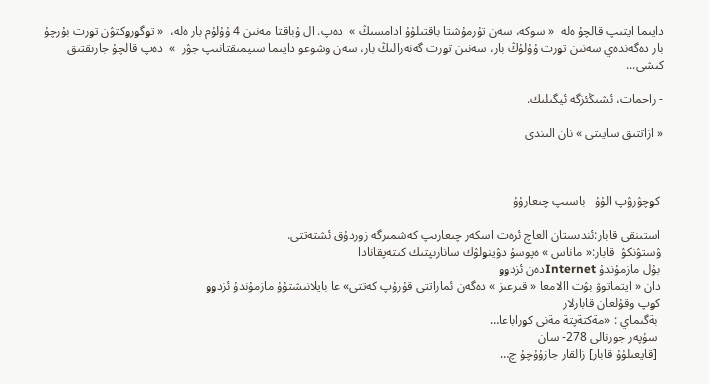دايىما ايتىپ قالچۇ ەلە  « سوكە، سەن تۇرمۇشتا باقتىلۇۇ ادامسىڭ »  دەپ. ال ۇباقتا مەنىن 4 ۇۇلۇم بار ەلە،  « تۅگۅرۅكتۉن تۅرت بۇرچۇ بار دەگەندەي سەنىن تۅرت ۇۇلۇڭ بار، سەنىن تۅرت گەنەرالىڭ بار، سەن وشوعو دايىما سىيمىقتانىپ جۉر  »  دەپ قالچۇ جارىقتىق كىشى...

- راحمات، ئشىڭئزگە ئيگىلىك.

« ازاتتىق سايىتى » نان الىندى



 كۅچۉرۉپ الۇۇ   باسىپ چىعارۇۇ

 استىنقى قابار:ئندىستان العاچ ئرەت اسكەر چىعارىپ كەشمىرگە زوردۇق ئشتەتتى.
 ۉستۉنكۉ  قابار:« ماناس » ەپوسۇ دۉينۅلۉك سانارىپتىك كىتەپقانادا
 بۇل مازمۇندۇ Internetدەن ئزدۅۅ
 دان « ايتماتوۋ بۉت االامعا « قىرعىز » دەگەن ئماراتتى قۇرۇپ كەتتى» عا بايلانىشتۇۇ مازمۇندۇ ئزدۅۅ
 كۅپ وقۇلعان قابارلار
  بةگىماي : «مةكتةپتة مةنى كۅراباعا…
  سۇپەر جورنالى 278- سان
  [قايعىلۇۇ قابار] زالقار جازۇۇچۇ چ…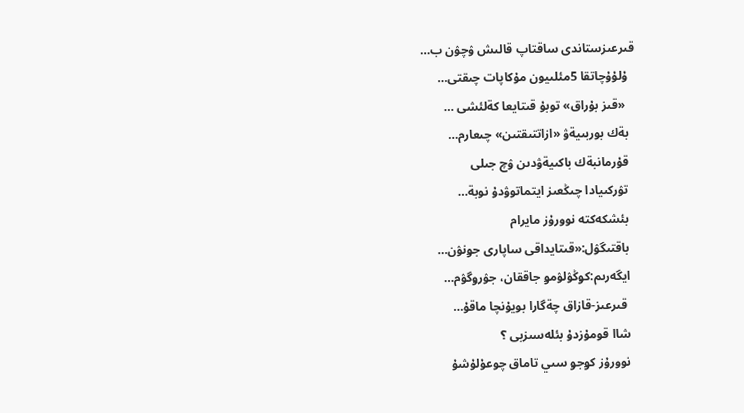قىرعىزستاندى ساقتاپ قالىش ۉچۉن ب…
  ۇلۇۇچاتقا 5مئلىيون مۇكاپات چىقتى…
   «قىز بۇراق» توبۇ قىتايعا كةلئشى …
  بةك بوربىيةۋ «ازاتتىقتىن» چىعارم…
  قۇرمانبةك باكىيةۋدىن ۉچ جىلى
  تۉركىيادا چىڭعىز ايتماتوۋدۇ نوبة…
  بئشكەكتە نوورۇز مايرام
  باقتىگۉل:«قىتايداقى ساپارى جۅنۉن…
  ايگەرىم:كۅڭۉلۉمۅ جاققان، جۉرۅگۉم…
   قىرعىز-قازاق چةگارا بويۇنچا ماقۇ…
  شاا قومۇزدۇ بئلەسىزبى ؟
  نوورۇز كۅجۅ سىي تاماق چوعۇلۇشۇ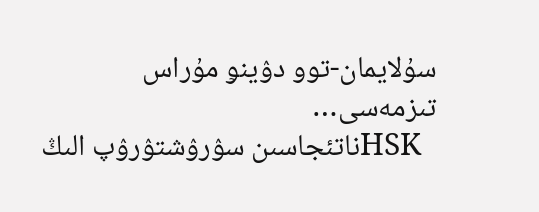سۇلايمان-توو دۉينۅ مۇراس تىزمەسى…
  HSKناتئجاسىن سۉرۉشتۉرۉپ الىڭ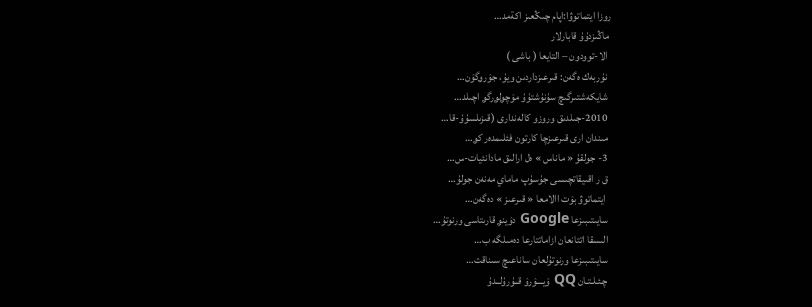روزا ايتماتوۋا:اپام چىڭعىز اكةمد…
 ماڭىزدۇۇ قابارلار
  الا-توودون – التايعا ( باشى )
  نۇربەك ەگەن: قىرعىزداردىن ويۇ، جۉرۅگۉن…
  شايكەشتىرگىچ سۇنۇشتۇۇ مۉچۅلۅرگۅ اچىلد…
  2010-جىلدىق وروزو كالەندارى (قىزىلسۇۇ-قا…
  مىندان ارى قىرعىزچا كارتون فئلىمدەر كۅ…
  3- جولقۇ « ماناس » ەل ارالىق مادانئيات-س…
  ق ر اقىيقاتچىسى جۇسۇپ ماماي مەنەن جولۇ…
   ايتماتوۋ بۉت االامعا « قىرعىز » دەگەن…
  سايىتىبىزعا Google دۉينۅ قارىتاسى ورنوتۇ…
  الىسقا اتتانعان ازاماتتارعا دەمىلگە ب…
  سايىتىبىزعا ورنوتۇلعان ساناعىچ سىناقت…
  چـئـلـتـان QQ ۉيـــۉرۉ قــۇرۇلــدۇ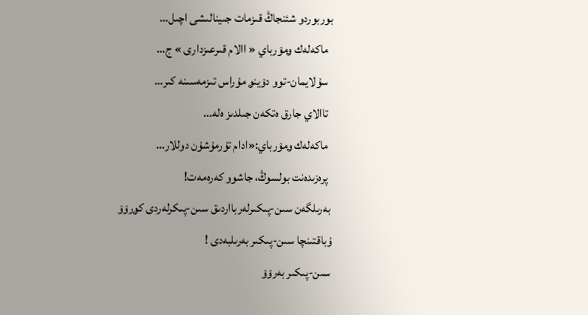بوربوردو شئنجاڭ قىزمات جىينالىشى اچىل…
  ماكەلەك ۅمۉرباي « االام قىرعىزدارى » ج…
  سۇلايمان-توو دۉينۅ مۇراس تىزمەسىنە كىر…
  تاالاي جارق ەتكەن جىلدىز ەلە...
  ماكەلەك ۅمۉرباي:«ادام تۇرمۇشۇن دوللار…
  پرەزىدەنت بولسوڭ، جاشوو كەرەمەت!
 بەرىلگەن سىن-پىكىرلەربااردىق سىن-پىكرلەردى كۅرۉۉ
ۇباقتىنچا سىن-پىكىر بەرىلبەدى !
 سىن-پىكىر بەرۉۉ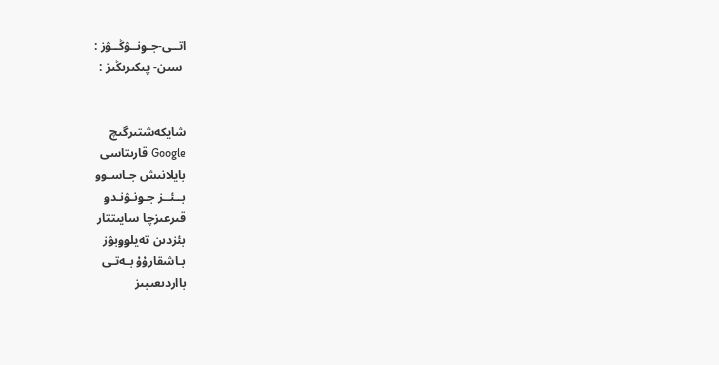اتــى-جـۅنــۉڭــۉز :
 سىن- پىكىرىڭىز :


شايكەشتىرگىچ
Google قارىتاسى
بايلانىش جـاسـوو
بــئــز جـۅنـۉنـدۅ
قىرعىزچا سايىتتار
بئزدىن تەيلۅۅبۉز
بـاشقارۇۇ بـەتـى
بااردىعىبىز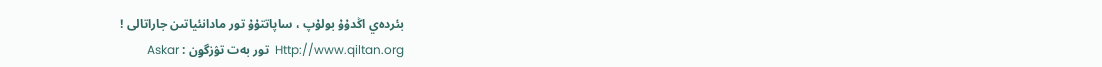بئردەي اڭدۇۇ بولۇپ ، ساپاتتۇۇ تور مادانئياتىن جاراتالى !
Http://www.qiltan.org  تور بەت تۉزگۅن : Askar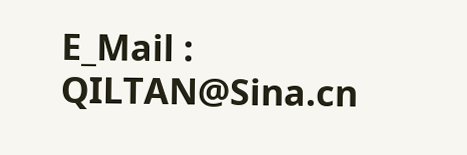E_Mail : QILTAN@Sina.cn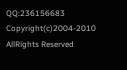QQ:236156683
Copyright(c)2004-2010 AllRights Reserved